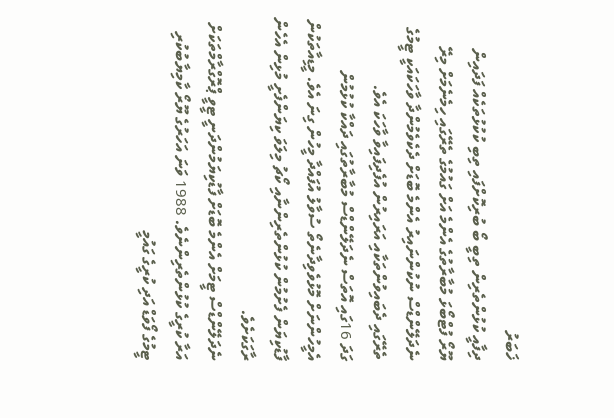ޚަބަރު
ދިފާއީ ކުޅުންތެރިން ތިބީ ބޯ ބުރިކޮށްފައި ތިބި ކުކުޅުތަކެއް ފަދައިން
ޔޫރޯ ފުޓްބޯޅަ މުބާރާތުގެ އެންމެ އަށް ގައުމުގެ ތެރޭގައި ހިމެނެމަށް މިރޭ ނެދަލޭންޑްސް ނުކުންނައިރު އެންމެ ބޮޑަށް ދެކެވެމުންދާ ވާހަކައަކީ ޓީމުގެ ތެރޭގައި ދެބައިވުންތަކާއި އަރައިރުން އުފެދިފައިވާ ވާހަކަ އެވެ.
ގަދަ 16ގައި އޮތަސް ނެދަލޭންޑްސް މުބާރާތުގައި ދައްކާ ކުޅުމުން އެމީހުންނަށް މޮޅުވެވިދާނެތޯ ސުވާލު އުފައްދާ މީހުން ގިނަ އެވެ. މީޑިއާތަކުން ފާޑުކިޔަން ފެށުމުން ކުޅުންތެރިންނާއި ކޯޗު މިލަވަ ކިޔަންފެށީ މުޅިން އެހެން ރާގަކަށެވެ.
ނެދަލޭންޑްސް ޓީމަށް އެންމެ ބޮޑަށް ފާޑުކިޔަމުންދަނީ ޓީވީ ޕްރޮގްރާމްތަކަށް އަރާ ކުރީގެ ކުޅުންތެރިންނެވެ. 1988 ވަނަ އަހަރުގެ ޔޫރޯ ކާމިޔާބުކުރި ޓީމުގެ ފޯވަޑް އަދި ކުރީގެ ގައުމީ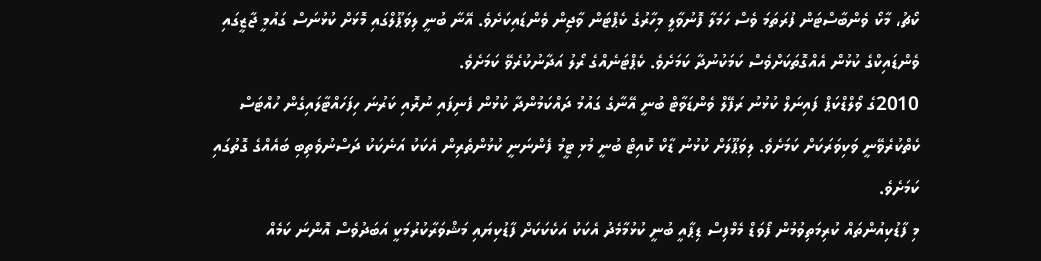ކޯޗު، މާކޯ ވެންބާސްޓަން ފުރަތަމަ ވެސް ހަމަލާ ފޮނުވާލީ މިހާރުގެ ކެޕްޓަން ވާޖިން ވެންޑައިކަށެވެ. އޭނާ ބުނީ ލިވަޕޫލްގައި މޮޅަށް ކުޅުނަސް ގައުމީ ޖާޒީގައި ވެންޑައިކްގެ ކުޅުން އެއްގޮތަކަށްވެސް ކަމަކުނުދާ ކަމަށެވެ. ކެޕްޓަނެއްގެ ރޯލު އަދާނުކުރެވޭ ކަމަށެވެ.
2010ގެ ވޯލްޑްކަޕް ފައިނަލް ކުޅުނު ރަފޭލް ވެންޑަވާޓް ބުނީ އޭނާގެ ގައުމު ދައްކަމުންދާ ކުޅުން ފެނިފައި ނުރޮއި ކަރުނަ ހިފަހައްޓާލައިގެން ހުއްޓަސް ކެތްކުރެވޭނީ ވަކިވަރަކަށް ކަމަށެވެ. ލިވަޕޫލަށް ކުޅުނު ޑާކް ކޮއިޓް ބުނީ މުޅި ޓީމު ފެންނަނީ ކުޅުންތެރިން އެކަކު އަނެކަކު ދަސްނުވެތިބި ބައެއްގެ ގޮތުގައި ކަމަށެވެ.
މި ފާޑުކިއުންތައް ކުރިމަތިވުމުން ފޯވަޑް މެމްފިސް ޑިޕާއީ ބުނީ ކުޅުމާމެދު އެކަކު އަކެކަކަށް ފާޑުކިޔައި މަޝްވަރާކުރުމަކީ އަބަދުވެސް އޮންނަ ކަމެއް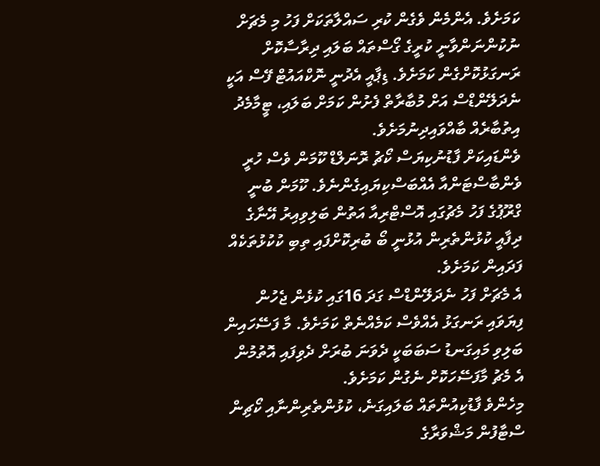ކަމަށެވެ. އެންމެން ވެގެން ކުރި ސައްލާތަކަށް ފަހު މި މެޗަށް ނުކުންނަންވާނީ ކުރީގެ ގޯސްތައް ބަލައި ދިރާސާކޮށް ރަނގަޅުކޮށްގެން ކަމަށެވެ. ޑިޕާއީ އެދުނީ ނޮކްއައުޓް ފޭސް އަކީ ނެދަލޭންޑްސް އަށް މުބާރާތް ފެށުން ކަމަށް ބަލައި، ޓީމާމެދު އިތުބާރެއް ބާއްވައިދިނުމަށެވެ.
ވެންޑައިކަށް ފާޑުނުކިޔަސް ކޯޗު ރޮނަލްޑް ކޫމަން ވެސް ހުރީ ވެންބާސްޓަންއާ އެއްބަސްކިޔައިގެންނެވެ. ކޫމަން ބުނީ ގްރޫޕުގެ ފަހު މެޗުގައި އޮސްޓްރިއާ އަތުން ބަލިވިއިރު އޭނާގެ ދިފާއީ ކުޅުންތެރިން އުޅުނީ ބޯ ބުރިކޮށްފައި ތިބި ކުކުޅުތަކެއް ފަދައިން ކަމަށެވެ.
އެ މެޗަށް ފަހު ނެދަލޭންޑްސް ގަދަ 16ގައި ކުޅެން ޖެހުން ފިޔަވައި ރަނގަޅު އެއްވެސް ކަމެއްނެތް ކަމަށެވެ. މާ ފަސޭހައިން ބަލިވި މައިގަނޑު ސަބަބަކީ ދެވަނަ ބުރަށް ދެވިފައި އޮތުމުން އެ މެޗު މާފަސޭހަކޮށް ނެގުން ކަމަށެވެ.
މިހެންވެ ފާޑުކިއުންތައް ބަލައިގަނެ، ކުޅުންތެރިންނާއި ކޯޗިން ސްޓާފުން މަޝްވަރާގެ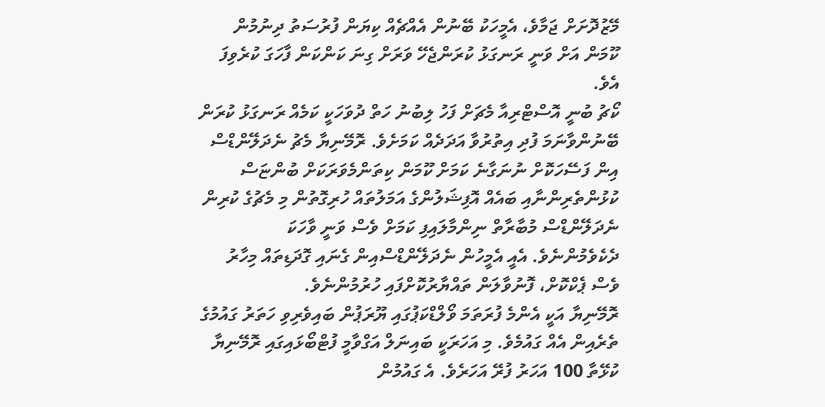މޭޒުދޮށަށް ޖަމާވެ، އެމީހަކު ބޭނުން އެއްޗެއް ކިޔަން ފުރުސަތު ދިނުމުން ކޫމަން އަށް ވަނީ ރަނގަޅު ކުރަންޖެހޭ ވަރަށް ގިނަ ކަންކަން ފާހަގަ ކުރެވިފަ އެވެ.
ކޯޗު ބުނީ އޮސްޓްރިއާ މެޗަށް ފަހު ލިބުނު ހަތް ދުވަހަކީ ކަމެއް ރަނގަޅު ކުރަން ބޭނުންވާނަމަ ފުދި އިތުރުވާ އަދަދެއް ކަމަށެވެ. ރޮމޭނިޔާ މެޗު ނެދަލޭންޑްސް އިން ފަސޭހަކޮށް ނުނަގާނެ ކަމަށް ކޫމަން ކިތަންމެވަރަކަށް ބުންޏަސް ކުޅުންތެރިންނާއި ބައެއް އޮފިޝަލުންގެ އަމަލުތައް ހުރިގޮތުން މި މެޗުގެ ކުރިން ނެދަލޭންޑްސް މުބާރާތް ނިންމާލައިފި ކަމަށް ވެސް ވަނީ ވާހަކަ ދެކެވެމުންނެވެ. އެއީ އެމީހުން ނެދަލޭންޑްސްއިން ގެނައި ގޮދަޑިތައް މިހާރު ވެސް ޕެކްކޮށް، ފޮނުވާލަން ތައްޔާރުކޮށްފައި ހުރުމުންނެވެ.
ރޮމޭނިޔާ އަކީ އެންމެ ފުރަތަމަ ވޯލްޑްކަޕުގައި ޔޫރަޕުން ބައިވެރިވި ހަތަރު ގައުމުގެ ތެރެއިން އެއް ގައުމެވެ. މި އަހަރަކީ ބައިނަލް އަގްވާމީ ފުޓްބޯޅައިގައި ރޮމޭނިޔާ ކުޅޭތާ 100 އަހަރު ފުރޭ އަހަރެވެ. އެ ގައުމުން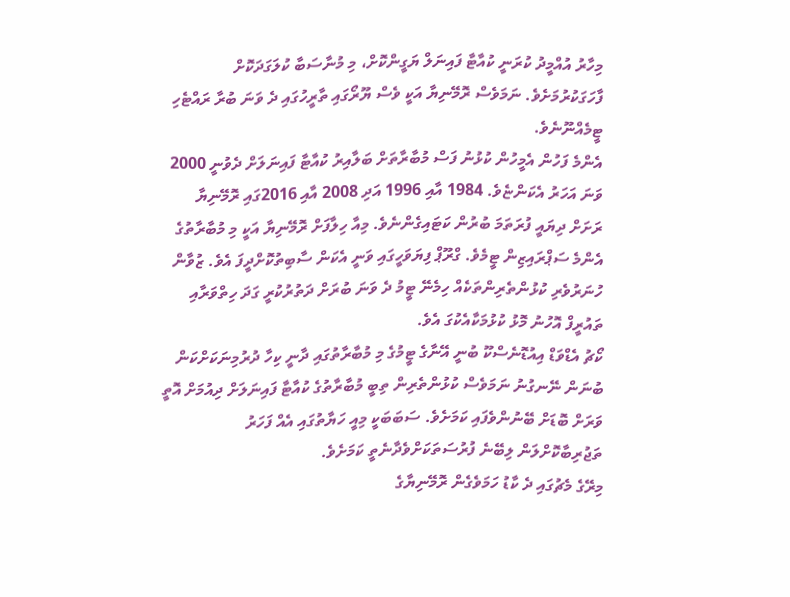މިހާރު އުއްމީދު ކުރަނީ ކުއާޓާ ފައިނަލް ޔަގީންކޮށް، މި މުނާސަބާ ކުލަގަދަކޮށް ފާހަގަކުރުމަށެވެ. ނަމަވެސް ރޮމޭނިޔާ އަކީ ވެސް ޔޫރޯގައި ތާރީހުގައި ދެ ވަނަ ބުރާ ރައްޓެހި ޓީމެއްނޫނެވެ.
އެންމެ ފަހުން އެމީހުން ކުޅުނު ފަސް މުބާރާތަށް ބަލާއިރު ކުއާޓާ ފައިނަލަށް ދެވުނީ 2000 ވަނަ އަހަރު އެކަންޏެވެ. 1984 އާއި 1996 އަދި 2008 އާއި 2016ގައި ރޮމޭނިޔާ ރަށަށް ދިޔައީ ފުރަތަމަ ބުރުން ކަޓައިގެންނެވެ. މިއާ ހިލާފަށް ރޮމޭނިޔާ އަކީ މި މުބާރާތުގެ އެންމެ ސަޕްރައިޒިން ޓީމެވެ. ގްރޫޕް ފިޔަވަހީގައި ވަނީ އެކަން ސާބިތުކޮށްދީފަ އެވެ. ޒުވާން ހުނަރުވެރި ކުޅުންތެރިންތަކެއް ހިމެނޭ ޓީމު ދެ ވަނަ ބުރަށް ދަތުރުކުރީ ގަދަ ހިތްވަރާއި ތައުރީފް އޮހުނު މޮޅު ކުޅުމަކާއެކުގަ އެވެ.
ކޯޗު އެޑްވަޑް އިއުޑޮނެސްކޫ ބުނީ އޭނާގެ ޓީމުގެ މި މުބާރާތުގައި ދާނީ ކިހާ ދުރުމިނަކަށްކަން ބުނަން ނޭނގުނު ނަމަވެސް ކުޅުންތެރިން ތިބީ މުބާރާތުގެ ކުއާޓާ ފައިނަލަށް ދިއުމަށް އޮތީ ވަރަށް ބޮޑަށް ބޭނުންވެފައި ކަމަށެވެ. ސަބަބަކީ މިއީ ހަޔާތުގައި އެއް ފަހަރު ތަޖުރިބާކޮށްލަން ލިބޭނެ ފުރުސަތަކަށްވެދާނެތީ ކަމަށެވެ.
މިރޭގެ މެޗުގައި ދެ ކާޑު ހަމަވެގެން ރޮމޭނިޔާގެ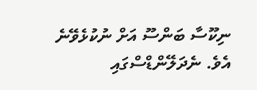ނިކޫސާ ބަންސޫ އަށް ނުކުޅެވޭނެ އެވެ. ނެދަލޭންޑްސްގައި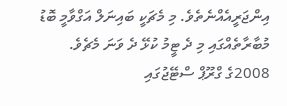އިންޖަރީއެއްނެތެވެ. މި މެޗަކީ ބައިނަލް އަގްވާމީ ބޮޑު މުބާރާތެއްގައި މި ދެ ޓީމު ކުޅޭ ދެ ވަނަ މެޗެވެ. 2008ގެ ގްރޫޕް ސްޓޭޖުގައި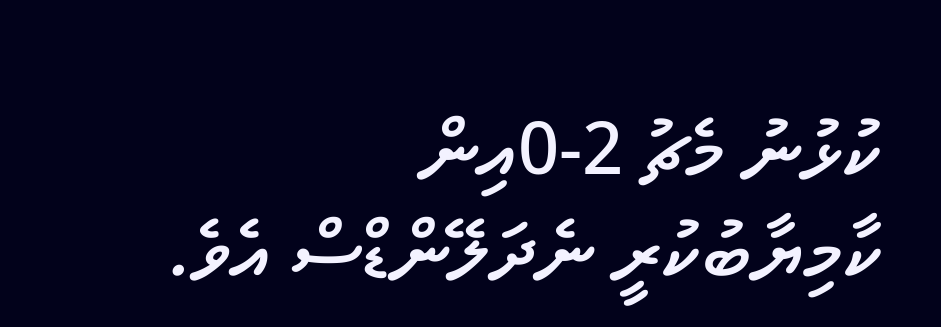ކުޅުނު މެޗު 2-0އިން ކާމިޔާބުކުރީ ނެދަލޭންޑްސް އެވެ.